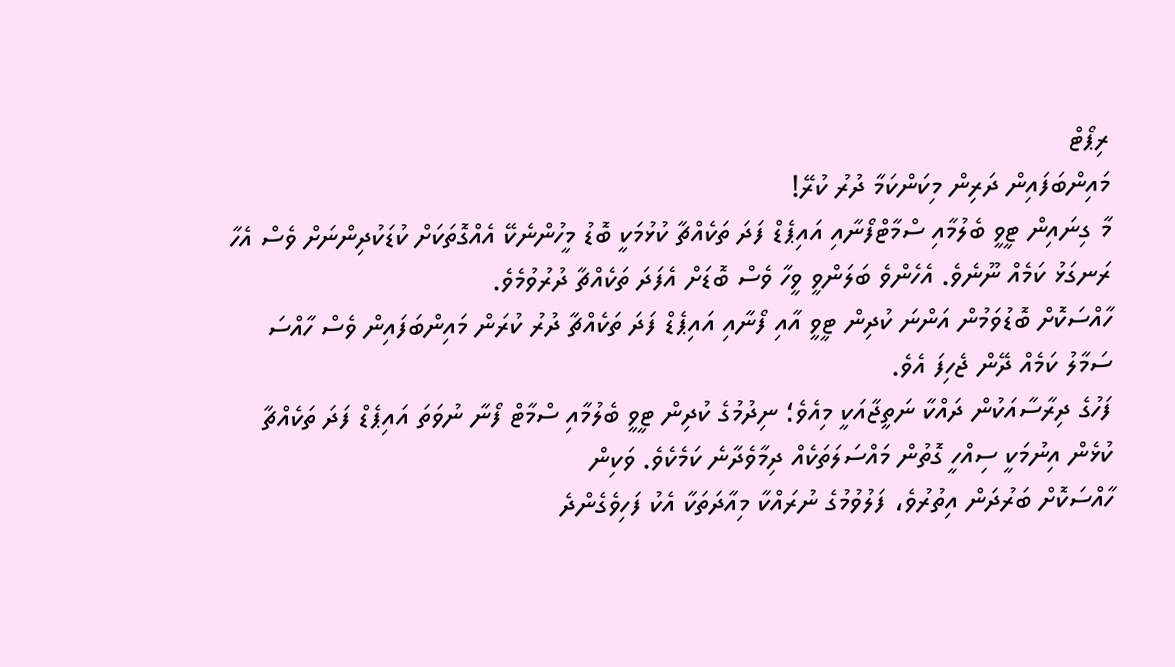ރިޕޯޓް
މައިންބަފައިން ދަރިން މިކަންކަމާ ދުރު ކުރޭ!
މާ ގިނައިން ޓީވީ ބެލުމާއި ސްމާޓްފޯނާއި އައިޕެޑް ފަދަ ތަކެއްޗާ ކުޅުމަކީ ބޮޑު މީހުންނެކޭ އެއްގޮތަކަށް ކުޑަކުދިންނަށް ވެސް އެހާ ރަނގަޅު ކަމެއް ނޫނެވެ. އެހެންވެ ބަލަންވީ ވީހާ ވެސް ބޮޑަށް އެފަދަ ތަކެއްޗާ ދުރުވުމެވެ.
ހާއްސަކޮށް ބޮޑުވަމުން އަންނަ ކުދިން ޓީވީ އާއި ފޯނާއި އައިޕެޑް ފަދަ ތަކެއްޗާ ދުރު ކުރަން މައިންބަފައިން ވެސް ހާއްސަ ސަމާލު ކަމެއް ދޭން ޖެހިފަ އެވެ.
ފަހުގެ ދިރާސާއަކުން ދައްކާ ނަތީޖާއަކީ މިއެވެ؛ ނިދުމުގެ ކުދިން ޓީވީ ބެލުމާއި ސްމާޓް ފޯނާ ނުވަތަ އައިޕެޑް ފަދަ ތަކެއްޗާ ކުޅެން އިނުމަކީ ސިއްހީ ގޮތުން މައްސަލަތަކެއް ދިމާވެދާނެ ކަމެކެވެ. ވަކިން
ހާއްސަކޮށް ބަރުދަން އިތުރުވެ، ފަލުވުމުގެ ނުރައްކާ މިއާދަތަކާ އެކު ފަހިވެގެންދެ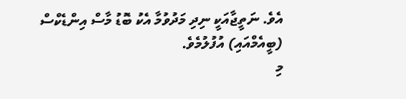އެވެ. ނަތީޖާއަކީ ނިދި މަދުވުމާ އެކު ބޮޑު މާސް އިންޑެކްސް (ބީއެމްއައި) އުފުލުމެވެ.
މި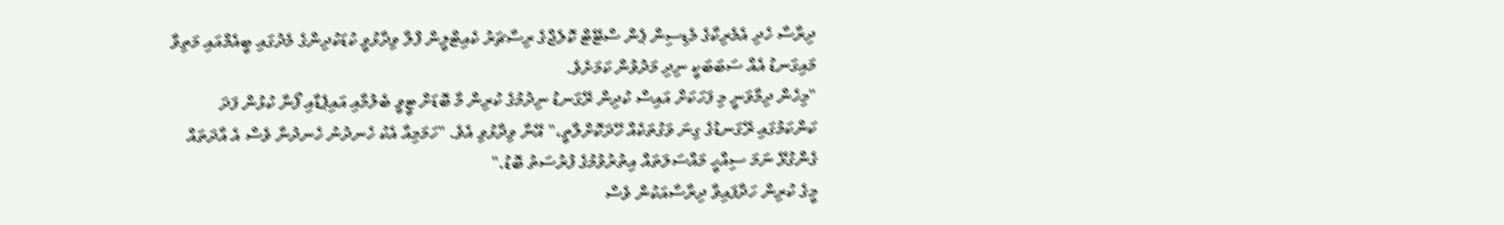ދިރާސާ ހެދި އެމެރިކާގެ މެޑިސިން ޕެން ސްޓޭޓް ކޮލެޖްގެ ރިސާޗަރު ކެއިޓްލީން ފްލާ ވިދާޅުވީ ކުޑަކުދިންގެ މެދުގައި ބީއެމްއައި މަތިވާ މައިގަނޑު އެއް ސަބަބަކީ ނިދި މަދުވުން ކަމަށެވެ.
"މިހެން ދިމާވަނީ މި ފަހަކަށް އައިސް ކުދިން ރޭގަނޑު ނިދުމުގެ ކުރިން މާ ބޮޑަށް ޓީވީ ބެލުމާއި އައިޕެޑާއި ފޯނާ ކުޅުން ފަދަ ކަންކަމުގައި ރޭގަނޑުގެ ގިނަ ވަގުތަކެއް ހޭދަކޮށްލާތީ،" އޭނާ ވިދާޅުވި އެވެ. "ހަމަމިއާ އެކު ހެނދުނު ހެނދުނާ ވެސް އެ އާދަތައް ގެންގުޅޭ ނަމަ ސިއްހީ މައްސަލަތައް އިތުރުވުމުގެ ފުރުސަތު ބޮޑު."
މީގެ ކުރިން ހަދާފައިވާ ދިރާސާއަކުން ވެސް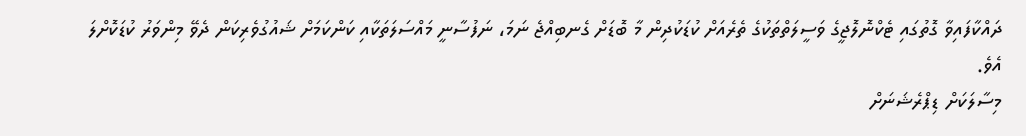ދައްކާފައިވާ ގޮތުގައި ޓެކްނޮލޮޖީގެ ވަސީލަތްތަކުގެ ތެރެއަށް ކުޑަކުދިން މާ ބޮޑަށް ގެނބިއްޖެ ނަމަ، ނަފުސާނީ މައްސަލަތަކާއި ކަންކަމަށް ޝައުގުވެރިކަން ދެވޭ މިންވަރު ކުޑަކޮށްލަ އެވެ.
މިސާލަކަށް ޑިޕްރެޝަނަށް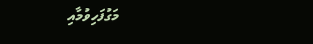މަގުފަހިވުމާއި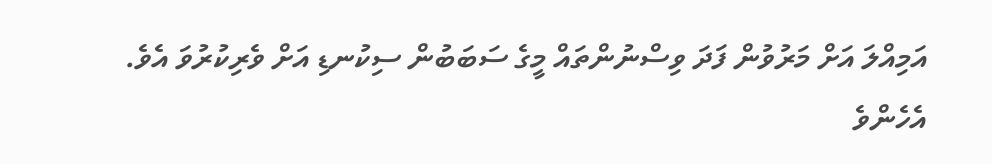އަމިއްލަ އަށް މަރުވުން ފަދަ ވިސްނުންތައް މީގެ ސަބަބުން ސިކުނޑި އަށް ވެރިކުރުވަ އެވެ.
އެހެންވެ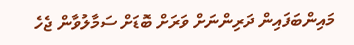މައިންބަފައިން ދަރިންނަށް ވަރަށް ބޮޑަށް ސަމާލުވާން ޖެހެ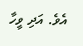އެވެ. އަދި ވީހާ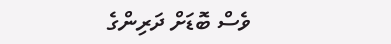ވެސް ބޮޑަށް ދަރިންގެ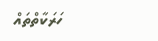ހަރަކާތްތައް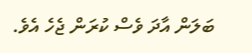ބަލަން އާދަ ވެސް ކުރަން ޖެހެ އެވެ.